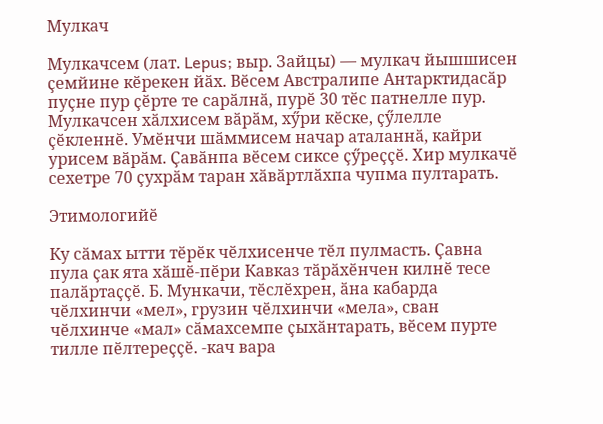Мулкач

Мулкачсем (лат. Lepus; выр. Зайцы) — мулкач йышшисен ҫемйине кӗрекен йӑх. Вӗсем Австралипе Антарктидасӑр пуҫне пур ҫӗрте те сарӑлнӑ, пурӗ 30 тӗс патнелле пур. Мулкачсен хӑлхисем вӑрӑм, хӳри кӗске, ҫӳлелле ҫӗкленнӗ. Умӗнчи шӑммисем начар аталаннӑ, кайри урисем вӑрӑм. Ҫавӑнпа вӗсем сиксе ҫӳреҫҫӗ. Хир мулкачӗ сехетре 70 ҫухрӑм таран хӑвӑртлӑхпа чупма пултарать.

Этимологийӗ

Ку сӑмах ытти тӗрӗк чӗлхисенче тӗл пулмасть. Ҫавна пула ҫак ята хӑшӗ-пӗри Кавказ тӑрӑхӗнчен килнӗ тесе палӑртаҫҫӗ. Б. Мункачи, тӗслӗхрен, ӑна кабарда чӗлхинчи «мел», грузин чӗлхинчи «мела», сван чӗлхинче «мал» сӑмахсемпе ҫыхӑнтарать, вӗсем пурте тилле пӗлтереҫҫӗ. -кач вара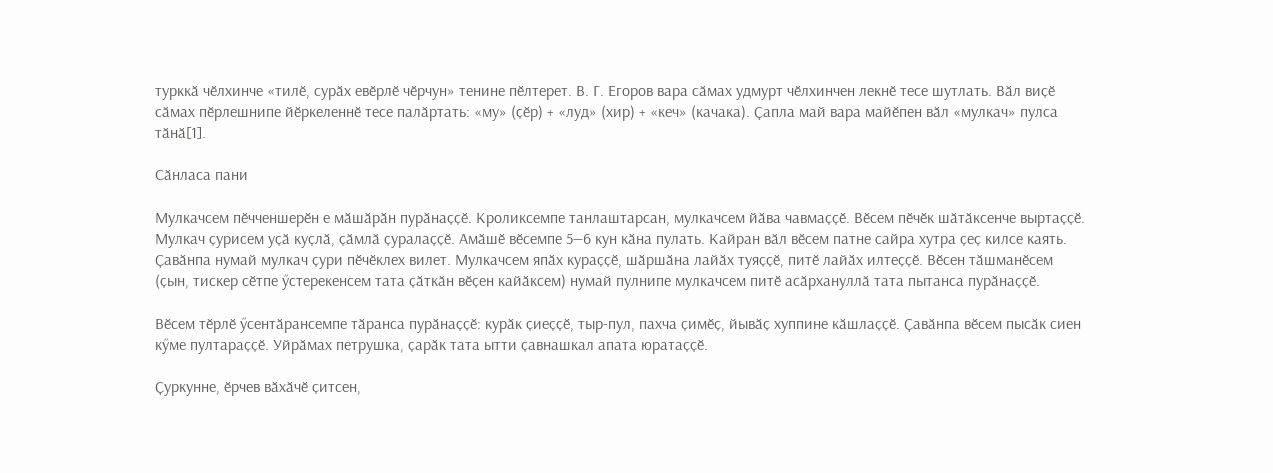турккӑ чӗлхинче «тилӗ, сурӑх евӗрлӗ чӗрчун» тенине пӗлтерет. В. Г. Егоров вара сӑмах удмурт чӗлхинчен лекнӗ тесе шутлать. Вӑл виҫӗ сӑмах пӗрлешнипе йӗркеленнӗ тесе палӑртать: «му» (ҫӗр) + «луд» (хир) + «кеч» (качака). Ҫапла май вара майӗпен вӑл «мулкач» пулса тӑнӑ[1].

Сӑнласа пани

Мулкачсем пӗчченшерӗн е мӑшӑрӑн пурӑнаҫҫӗ. Кроликсемпе танлаштарсан, мулкачсем йӑва чавмаҫҫӗ. Вӗсем пӗчӗк шӑтӑксенче выртаҫҫӗ. Мулкач ҫурисем уҫӑ куҫлӑ, ҫӑмлӑ ҫуралаҫҫӗ. Амӑшӗ вӗсемпе 5—6 кун кӑна пулать. Кайран вӑл вӗсем патне сайра хутра ҫеҫ килсе каять. Ҫавӑнпа нумай мулкач ҫури пӗчӗклех вилет. Мулкачсем япӑх кураҫҫӗ, шӑршӑна лайӑх туяҫҫӗ, питӗ лайӑх илтеҫҫӗ. Вӗсен тӑшманӗсем (ҫын, тискер сӗтпе ӳстерекенсем тата ҫӑткӑн вӗҫен кайӑксем) нумай пулнипе мулкачсем питӗ асӑрхануллӑ тата пытанса пурӑнаҫҫӗ.

Вӗсем тӗрлӗ ӳсентӑрансемпе тӑранса пурӑнаҫҫӗ: курӑк ҫиеҫҫӗ, тыр-пул, пахча ҫимӗҫ, йывӑҫ хуппине кӑшлаҫҫӗ. Ҫавӑнпа вӗсем пысӑк сиен кӳме пултараҫҫӗ. Уйрӑмах петрушка, ҫарӑк тата ытти ҫавнашкал апата юратаҫҫӗ.

Ҫуркунне, ӗрчев вӑхӑчӗ ҫитсен,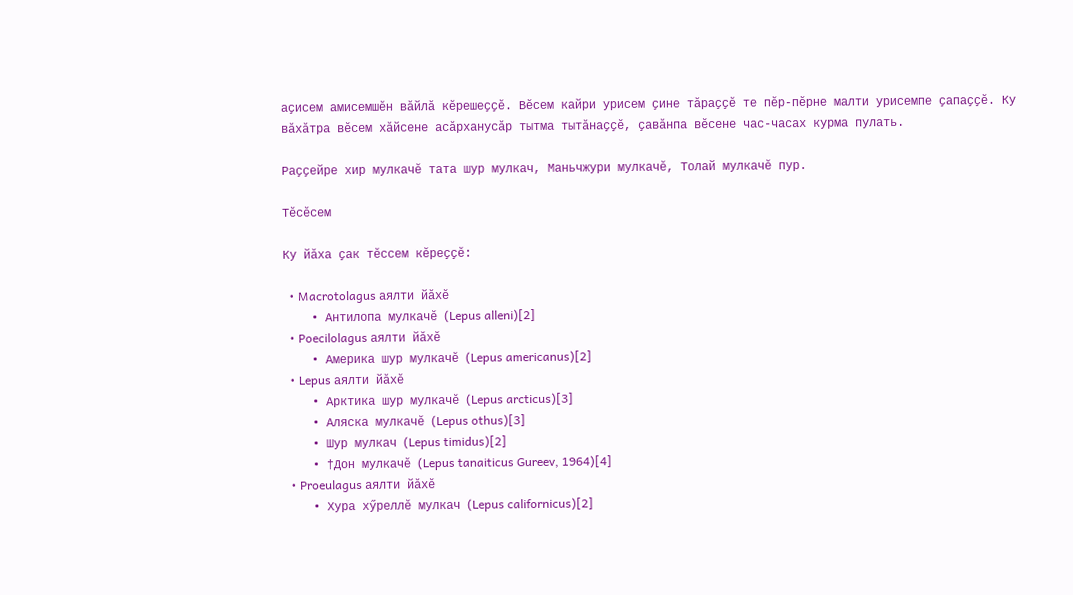аҫисем амисемшӗн вӑйлӑ кӗрешеҫҫӗ. Вӗсем кайри урисем ҫине тӑраҫҫӗ те пӗр-пӗрне малти урисемпе ҫапаҫҫӗ. Ку вӑхӑтра вӗсем хӑйсене асӑрханусӑр тытма тытӑнаҫҫӗ, ҫавӑнпа вӗсене час-часах курма пулать.

Раҫҫейре хир мулкачӗ тата шур мулкач, Маньчжури мулкачӗ, Толай мулкачӗ пур.

Тӗсӗсем

Ку йӑха ҫак тӗссем кӗреҫҫӗ:

  • Macrotolagus аялти йӑхӗ
    • Антилопа мулкачӗ (Lepus alleni)[2]
  • Poecilolagus аялти йӑхӗ
    • Америка шур мулкачӗ (Lepus americanus)[2]
  • Lepus аялти йӑхӗ
    • Арктика шур мулкачӗ (Lepus arcticus)[3]
    • Аляска мулкачӗ (Lepus othus)[3]
    • Шур мулкач (Lepus timidus)[2]
    • †Дон мулкачӗ (Lepus tanaiticus Gureev, 1964)[4]
  • Proeulagus аялти йӑхӗ
    • Хура хӳреллӗ мулкач (Lepus californicus)[2]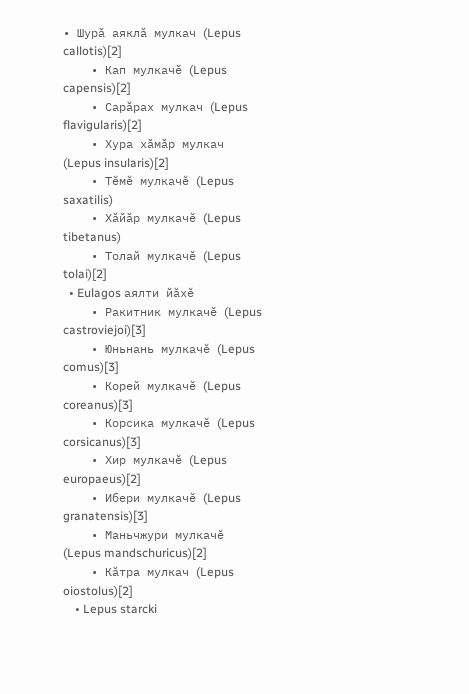• Шурӑ аяклӑ мулкач (Lepus callotis)[2]
    • Кап мулкачӗ (Lepus capensis)[2]
    • Сарӑрах мулкач (Lepus flavigularis)[2]
    • Хура хӑмӑр мулкач (Lepus insularis)[2]
    • Тӗмӗ мулкачӗ (Lepus saxatilis)
    • Хӑйӑр мулкачӗ (Lepus tibetanus)
    • Толай мулкачӗ (Lepus tolai)[2]
  • Eulagos аялти йӑхӗ
    • Ракитник мулкачӗ (Lepus castroviejoi)[3]
    • Юньнань мулкачӗ (Lepus comus)[3]
    • Корей мулкачӗ (Lepus coreanus)[3]
    • Корсика мулкачӗ (Lepus corsicanus)[3]
    • Хир мулкачӗ (Lepus europaeus)[2]
    • Ибери мулкачӗ (Lepus granatensis)[3]
    • Маньчжури мулкачӗ (Lepus mandschuricus)[2]
    • Кӑтра мулкач (Lepus oiostolus)[2]
    • Lepus starcki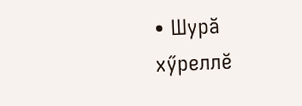• Шурӑ хӳреллӗ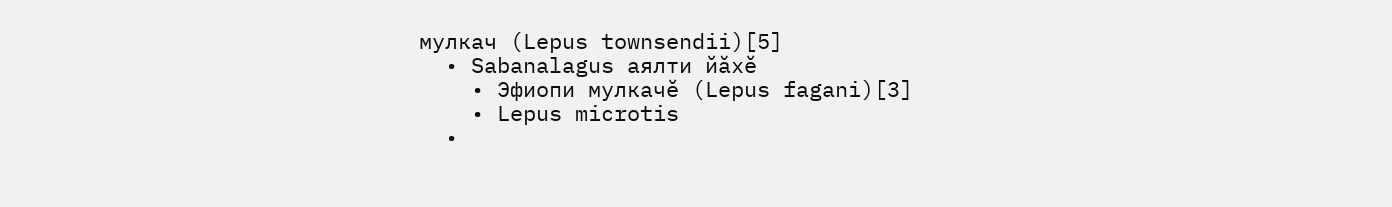мулкач (Lepus townsendii)[5]
  • Sabanalagus аялти йӑхӗ
    • Эфиопи мулкачӗ (Lepus fagani)[3]
    • Lepus microtis
  •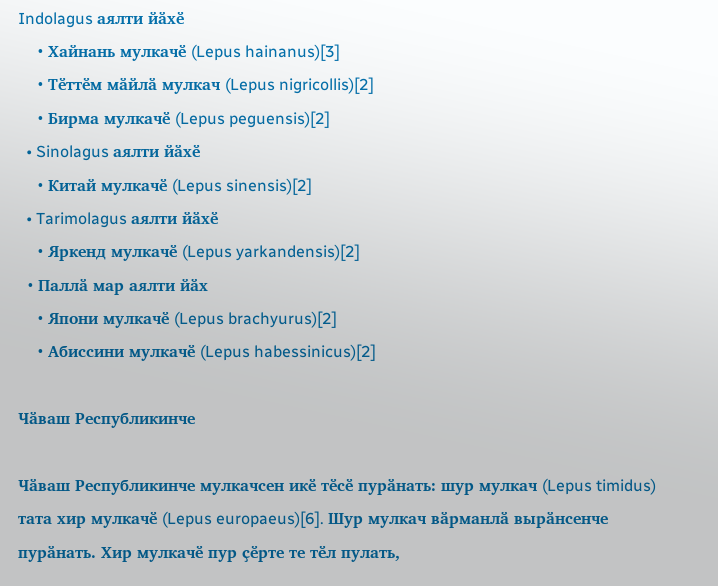Indolagus аялти йӑхӗ
    • Хайнань мулкачӗ (Lepus hainanus)[3]
    • Тӗттӗм мӑйлӑ мулкач (Lepus nigricollis)[2]
    • Бирма мулкачӗ (Lepus peguensis)[2]
  • Sinolagus аялти йӑхӗ
    • Китай мулкачӗ (Lepus sinensis)[2]
  • Tarimolagus аялти йӑхӗ
    • Яркенд мулкачӗ (Lepus yarkandensis)[2]
  • Паллӑ мар аялти йӑх
    • Япони мулкачӗ (Lepus brachyurus)[2]
    • Абиссини мулкачӗ (Lepus habessinicus)[2]

Чӑваш Республикинче

Чӑваш Республикинче мулкачсен икӗ тӗсӗ пурӑнать: шур мулкач (Lepus timidus) тата хир мулкачӗ (Lepus europaeus)[6]. Шур мулкач вӑрманлӑ вырӑнсенче пурӑнать. Хир мулкачӗ пур ҫӗрте те тӗл пулать,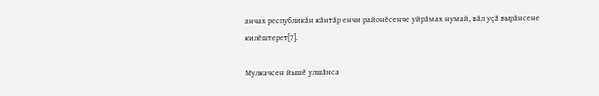анчах республикӑн кӑнтӑр енчи районӗсенче уйрӑмах нумай, вӑл уҫӑ вырӑнсене килӗштерет[7].

Мулкачсен йышӗ улшӑнса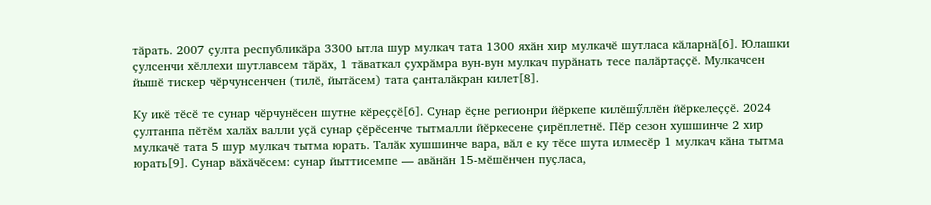тӑрать. 2007 ҫулта республикӑра 3300 ытла шур мулкач тата 1300 яхӑн хир мулкачӗ шутласа кӑларнӑ[6]. Юлашки ҫулсенчи хӗллехи шутлавсем тӑрӑх, 1 тӑваткал ҫухрӑмра вун-вун мулкач пурӑнать тесе палӑртаҫҫӗ. Мулкачсен йышӗ тискер чӗрчунсенчен (тилӗ, йытӑсем) тата ҫанталӑкран килет[8].

Ку икӗ тӗсӗ те сунар чӗрчунӗсен шутне кӗреҫҫӗ[6]. Сунар ӗҫне регионри йӗркепе килӗшӳллӗн йӗркелеҫҫӗ. 2024 ҫултанпа пӗтӗм халӑх валли уҫӑ сунар ҫӗрӗсенче тытмалли йӗркесене ҫирӗплетнӗ. Пӗр сезон хушшинче 2 хир мулкачӗ тата 5 шур мулкач тытма юрать. Талӑк хушшинче вара, вӑл е ку тӗсе шута илмесӗр 1 мулкач кӑна тытма юрать[9]. Сунар вӑхӑчӗсем: сунар йыттисемпе — авӑнӑн 15-мӗшӗнчен пуҫласа,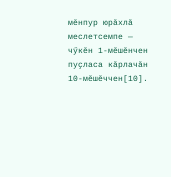мӗнпур юрӑхлӑ меслетсемпе — чӳкӗн 1-мӗшӗнчен пуҫласа кӑрлачӑн 10-мӗшӗччен[10].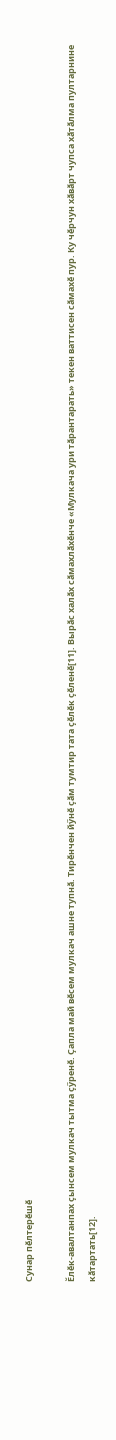Сунар пӗлтерӗшӗ

Ӗлӗк-авалтанпах ҫынсем мулкач тытма ҫӳренӗ. Ҫапла май вӗсем мулкач ашне тупнӑ. Тирӗнчен йӳнӗ ҫӑм тумтир тата ҫӗлӗк ҫӗленӗ[11]. Вырӑс халӑх сӑмахлӑхӗнче «Мулкача ури тӑрантарать» текен ваттисен сӑмахӗ пур. Ку чӗрчун хӑвӑрт чупса хӑтӑлма пултарнине кӑтартать[12].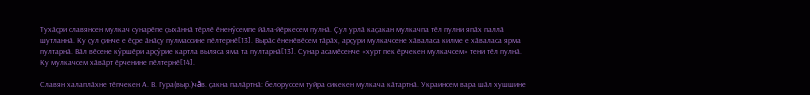Тухӑҫри славянсен мулкач сунарӗпе ҫыхӑннӑ тӗрлӗ ӗненӳсемпе йӑла-йӗркесем пулнӑ. Ҫул урлӑ каҫакан мулкачпа тӗл пулни япӑх паллӑ шутланнӑ. Ку ҫул ҫинче е ӗҫре ӑнӑҫу пулмассине пӗлтернӗ[13]. Вырӑс ӗненӗвӗсем тӑрӑх, арҫури мулкачсене хӑваласа килме е хӑваласа ярма пултарнӑ. Вӑл вӗсене кӳршӗри арҫӳрие картла выляса яма та пултарнӑ[13]. Сунар асамӗсенче «хурт пек ӗрчекен мулкачсем» тени тӗл пулнӑ. Ку мулкачсем хӑвӑрт ӗрченине пӗлтернӗ[14].

Славян халаплӑхне тӗпчекен А. В. Гура(выр.)чăв. ҫакна палӑртнӑ: белоруссем туйра сикекен мулкача кӑтартнӑ. Украинсем вара шӑл хушшине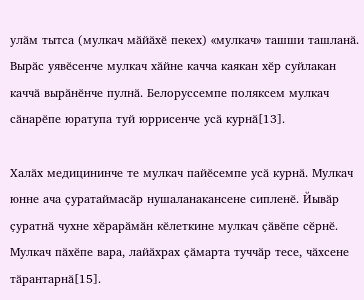улӑм тытса (мулкач мӑйӑхӗ пекех) «мулкач» ташши ташланӑ. Вырӑс уявӗсенче мулкач хӑйне качча каякан хӗр суйлакан каччӑ вырӑнӗнче пулнӑ. Белоруссемпе поляксем мулкач сӑнарӗпе юратупа туй юррисенче усӑ курнӑ[13].

Халӑх медицининче те мулкач пайӗсемпе усӑ курнӑ. Мулкач юнне ача ҫуратаймасӑр нушаланакансене сипленӗ. Йывӑр ҫуратнӑ чухне хӗрарӑмӑн кӗлеткине мулкач ҫӑвӗпе сӗрнӗ. Мулкач пӑхӗпе вара, лайӑхрах ҫӑмарта туччӑр тесе, чӑхсене тӑрантарнӑ[15].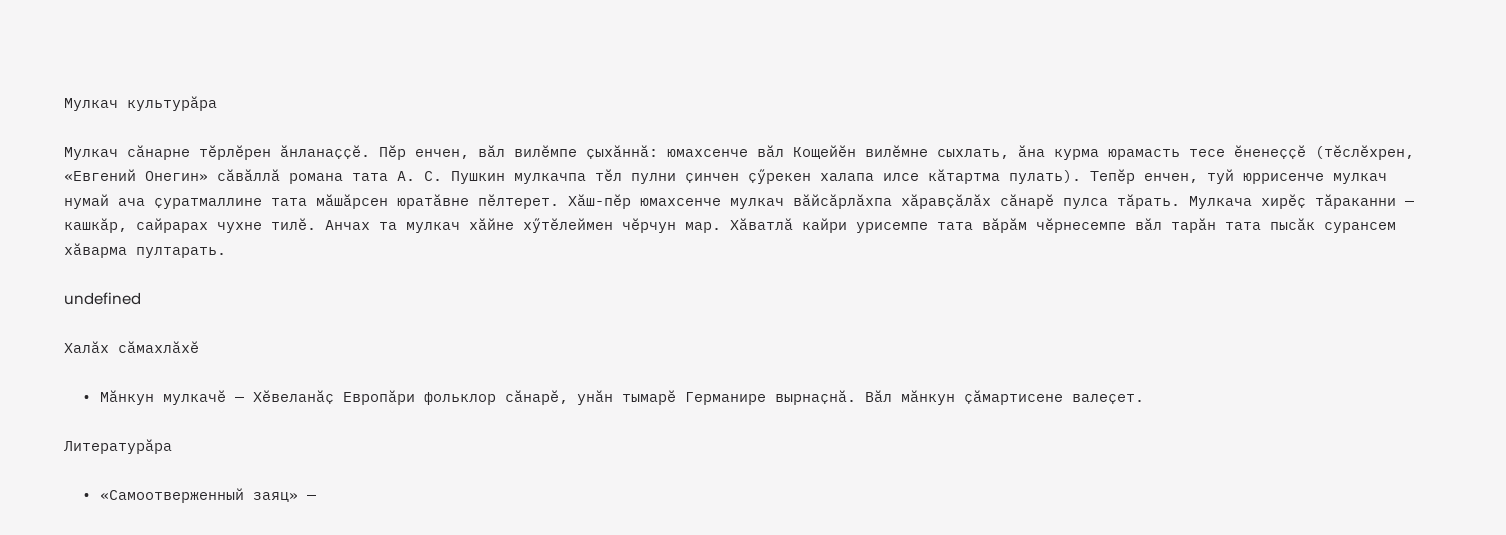Мулкач культурӑра

Мулкач сӑнарне тӗрлӗрен ӑнланаҫҫӗ. Пӗр енчен, вӑл вилӗмпе ҫыхӑннӑ: юмахсенче вӑл Кощейӗн вилӗмне сыхлать, ӑна курма юрамасть тесе ӗненеҫҫӗ (тӗслӗхрен, «Евгений Онегин» сӑвӑллӑ романа тата А. С. Пушкин мулкачпа тӗл пулни ҫинчен ҫӳрекен халапа илсе кӑтартма пулать). Тепӗр енчен, туй юррисенче мулкач нумай ача ҫуратмаллине тата мӑшӑрсен юратӑвне пӗлтерет. Хӑш-пӗр юмахсенче мулкач вӑйсӑрлӑхпа хӑравҫӑлӑх сӑнарӗ пулса тӑрать. Мулкача хирӗҫ тӑраканни — кашкӑр, сайрарах чухне тилӗ. Анчах та мулкач хӑйне хӳтӗлеймен чӗрчун мар. Хӑватлӑ кайри урисемпе тата вӑрӑм чӗрнесемпе вӑл тарӑн тата пысӑк сурансем хӑварма пултарать.

undefined

Халӑх сӑмахлӑхӗ

  • Мӑнкун мулкачӗ — Хӗвеланӑҫ Европӑри фольклор сӑнарӗ, унӑн тымарӗ Германире вырнаҫнӑ. Вӑл мӑнкун ҫӑмартисене валеҫет.

Литературӑра

  • «Самоотверженный заяц» —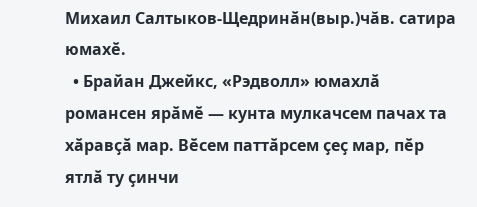Михаил Салтыков-Щедринӑн(выр.)чăв. сатира юмахӗ.
  • Брайан Джейкс, «Рэдволл» юмахлӑ романсен ярӑмӗ — кунта мулкачсем пачах та хӑравҫӑ мар. Вӗсем паттӑрсем ҫеҫ мар, пӗр ятлӑ ту ҫинчи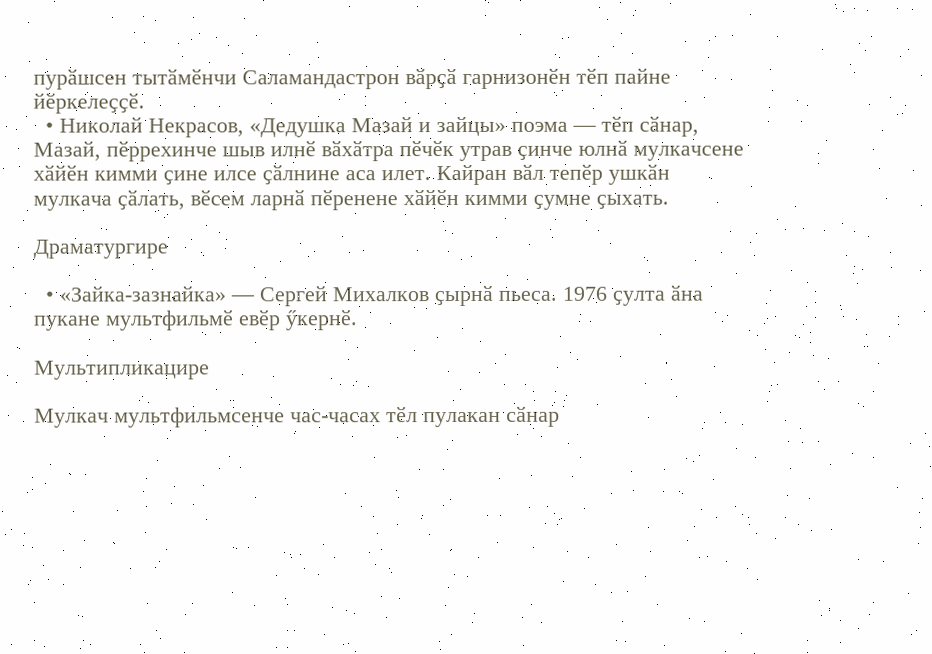пурӑшсен тытӑмӗнчи Саламандастрон вӑрҫӑ гарнизонӗн тӗп пайне йӗркелеҫҫӗ.
  • Николай Некрасов, «Дедушка Мазай и зайцы» поэма — тӗп сӑнар, Мазай, пӗррехинче шыв илнӗ вӑхӑтра пӗчӗк утрав ҫинче юлнӑ мулкачсене хӑйӗн кимми ҫине илсе ҫӑлнине аса илет. Кайран вӑл тепӗр ушкӑн мулкача ҫӑлать, вӗсем ларнӑ пӗренене хӑйӗн кимми ҫумне ҫыхать.

Драматургире

  • «Зайка-зазнайка» — Сергей Михалков ҫырнӑ пьеса. 1976 ҫулта ӑна пукане мультфильмӗ евӗр ӳкернӗ.

Мультипликацире

Мулкач мультфильмсенче час-часах тӗл пулакан сӑнар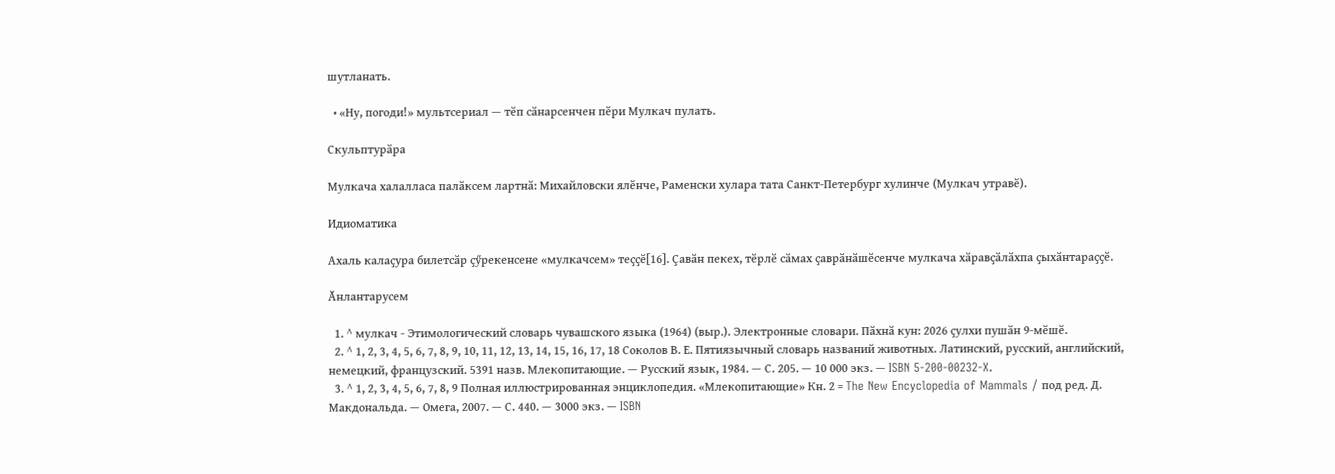шутланать.

  • «Ну, погоди!» мультсериал — тӗп сӑнарсенчен пӗри Мулкач пулать.

Скульптурӑра

Мулкача халалласа палӑксем лартнӑ: Михайловски ялӗнче, Раменски хулара тата Санкт-Петербург хулинче (Мулкач утравӗ).

Идиоматика

Ахаль калаҫура билетсӑр ҫӳрекенсене «мулкачсем» теҫҫӗ[16]. Ҫавӑн пекех, тӗрлӗ сӑмах ҫаврӑнӑшӗсенче мулкача хӑравҫӑлӑхпа ҫыхӑнтараҫҫӗ.

Ӑнлантарусем

  1. ^ мулкач - Этимологический словарь чувашского языка (1964) (выр.). Электронные словари. Пӑхнӑ кун: 2026 ҫулхи пушӑн 9-мӗшӗ.
  2. ^ 1, 2, 3, 4, 5, 6, 7, 8, 9, 10, 11, 12, 13, 14, 15, 16, 17, 18 Соколов В. Е. Пятиязычный словарь названий животных. Латинский, русский, английский, немецкий, французский. 5391 назв. Млекопитающие. — Русский язык, 1984. — С. 205. — 10 000 экз. — ISBN 5-200-00232-X.
  3. ^ 1, 2, 3, 4, 5, 6, 7, 8, 9 Полная иллюстрированная энциклопедия. «Млекопитающие» Кн. 2 = The New Encyclopedia of Mammals / под ред. Д. Макдональда. — Омега, 2007. — С. 440. — 3000 экз. — ISBN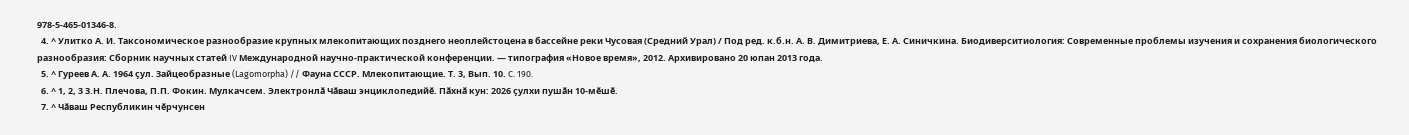978-5-465-01346-8.
  4. ^ Улитко А. И. Таксономическое разнообразие крупных млекопитающих позднего неоплейстоцена в бассейне реки Чусовая (Средний Урал) / Под ред. к.б.н. А. В. Димитриева, Е. А. Синичкина. Биодиверситиология: Современные проблемы изучения и сохранения биологического разнообразия: Сборник научных статей IV Международной научно-практической конференции. — типография «Новое время», 2012. Архивировано 20 юпан 2013 года.
  5. ^ Гуреев А. А. 1964 ҫул. Зайцеобразные (Lagomorpha) // Фауна СССР. Млекопитающие. Т. 3, Вып. 10. C. 190.
  6. ^ 1, 2, 3 З.Н. Плечова, П.П. Фокин. Мулкачсем. Электронлӑ Чӑваш энциклопедийӗ. Пӑхнӑ кун: 2026 ҫулхи пушӑн 10-мӗшӗ.
  7. ^ Чӑваш Республикин чӗрчунсен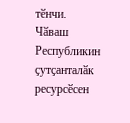тӗнчи. Чӑваш Республикин ҫутҫанталӑк ресурсӗсен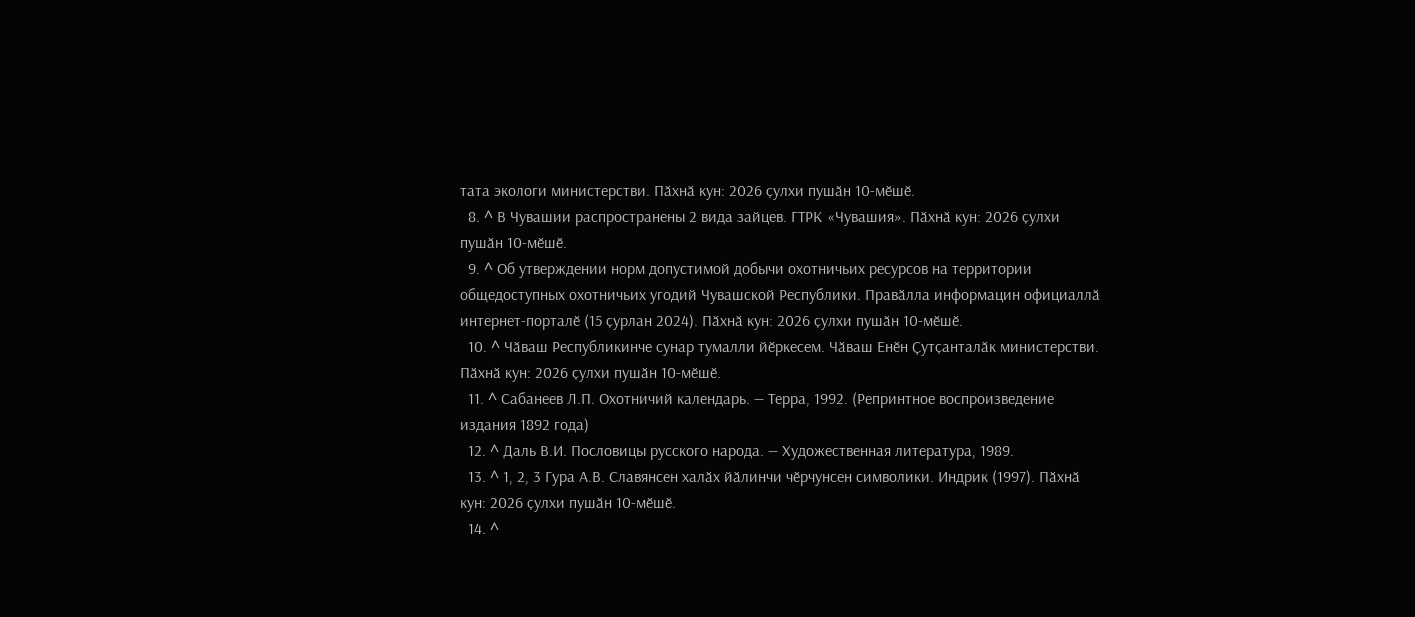тата экологи министерстви. Пӑхнӑ кун: 2026 ҫулхи пушӑн 10-мӗшӗ.
  8. ^ В Чувашии распространены 2 вида зайцев. ГТРК «Чувашия». Пӑхнӑ кун: 2026 ҫулхи пушӑн 10-мӗшӗ.
  9. ^ Об утверждении норм допустимой добычи охотничьих ресурсов на территории общедоступных охотничьих угодий Чувашской Республики. Правӑлла информацин официаллӑ интернет-порталӗ (15 ҫурлан 2024). Пӑхнӑ кун: 2026 ҫулхи пушӑн 10-мӗшӗ.
  10. ^ Чӑваш Республикинче сунар тумалли йӗркесем. Чӑваш Енӗн Ҫутҫанталӑк министерстви. Пӑхнӑ кун: 2026 ҫулхи пушӑн 10-мӗшӗ.
  11. ^ Сабанеев Л.П. Охотничий календарь. — Терра, 1992. (Репринтное воспроизведение издания 1892 года)
  12. ^ Даль В.И. Пословицы русского народа. — Художественная литература, 1989.
  13. ^ 1, 2, 3 Гура А.В. Славянсен халӑх йӑлинчи чӗрчунсен символики. Индрик (1997). Пӑхнӑ кун: 2026 ҫулхи пушӑн 10-мӗшӗ.
  14. ^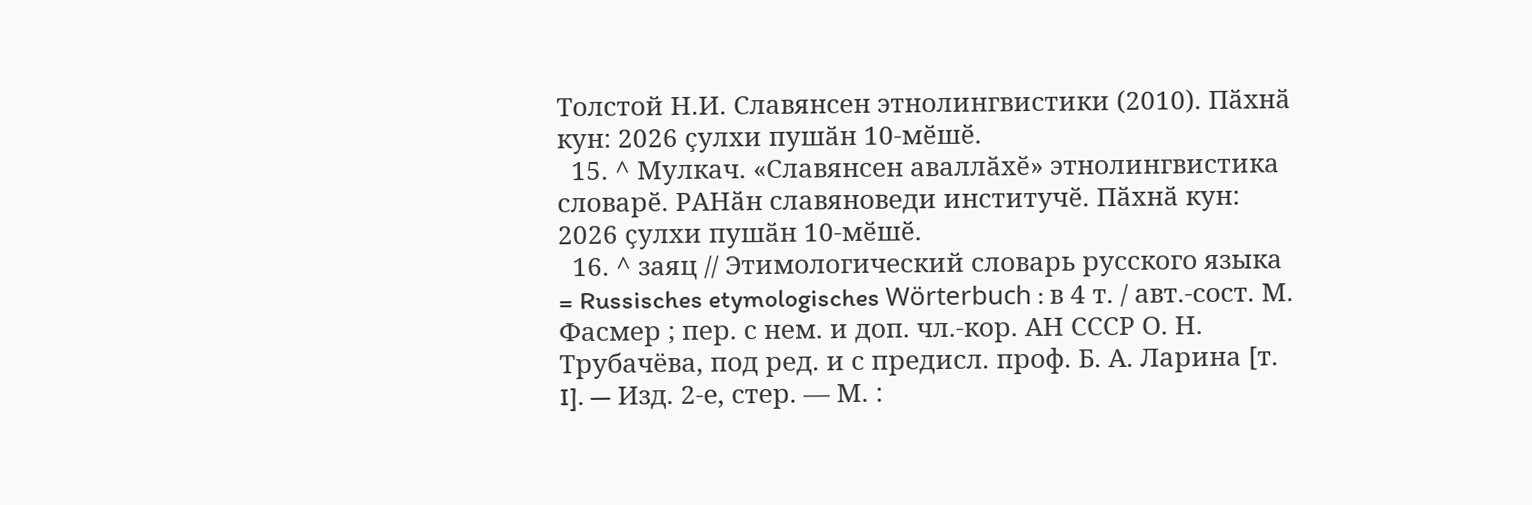Толстой Н.И. Славянсен этнолингвистики (2010). Пӑхнӑ кун: 2026 ҫулхи пушӑн 10-мӗшӗ.
  15. ^ Мулкач. «Славянсен аваллӑхӗ» этнолингвистика словарӗ. РАНӑн славяноведи институчӗ. Пӑхнӑ кун: 2026 ҫулхи пушӑн 10-мӗшӗ.
  16. ^ заяц // Этимологический словарь русского языка = Russisches etymologisches Wörterbuch : в 4 т. / авт.-сост. М. Фасмер ; пер. с нем. и доп. чл.‑кор. АН СССР О. Н. Трубачёва, под ред. и с предисл. проф. Б. А. Ларина [т. I]. — Изд. 2-е, стер. — М. :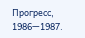Прогресс, 1986—1987.